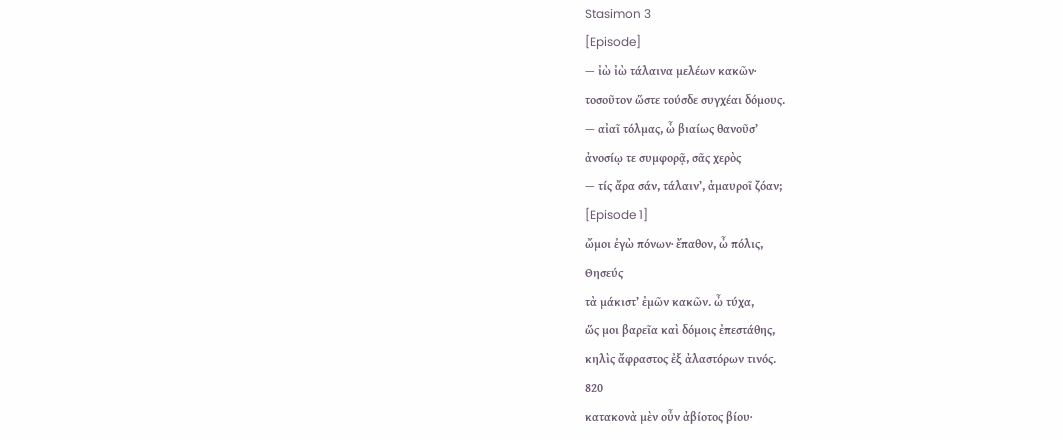Stasimon 3
[Episode]
— ἰὼ ἰὼ τάλαινα μελέων κακῶν·
τοσοῦτον ὥστε τούσδε συγχέαι δόμους.
— αἰαῖ τόλμας, ὦ βιαίως θανοῦσ’
ἀνοσίῳ τε συμφορᾷ, σᾶς χερὸς
— τίς ἄρα σάν, τάλαιν’, ἀμαυροῖ ζόαν;
[Episode 1]
ὤμοι ἐγὼ πόνων· ἔπαθον, ὦ πόλις,
Θησεύς
τὰ μάκιστ’ ἐμῶν κακῶν. ὦ τύχα,
ὥς μοι βαρεῖα καὶ δόμοις ἐπεστάθης,
κηλὶς ἄφραστος ἐξ ἀλαστόρων τινός.
820
κατακονὰ μὲν οὖν ἀβίοτος βίου·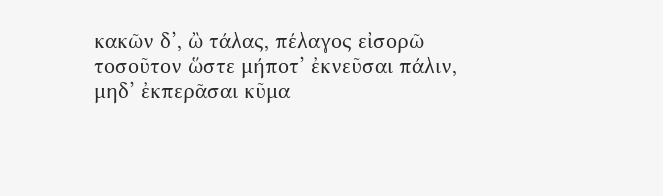κακῶν δ’, ὢ τάλας, πέλαγος εἰσορῶ
τοσοῦτον ὥστε μήποτ’ ἐκνεῦσαι πάλιν,
μηδ’ ἐκπερᾶσαι κῦμα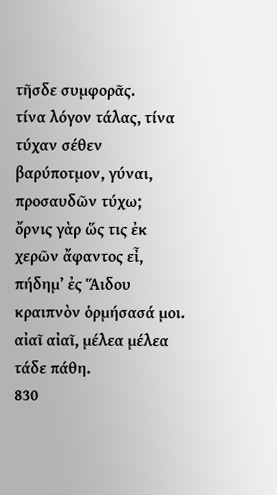τῆσδε συμφορᾶς.
τίνα λόγον τάλας, τίνα τύχαν σέθεν
βαρύποτμον, γύναι, προσαυδῶν τύχω;
ὄρνις γὰρ ὥς τις ἐκ χερῶν ἄφαντος εἶ,
πήδημ’ ἐς Ἅιδου κραιπνὸν ὁρμήσασά μοι.
αἰαῖ αἰαῖ, μέλεα μέλεα τάδε πάθη.
830